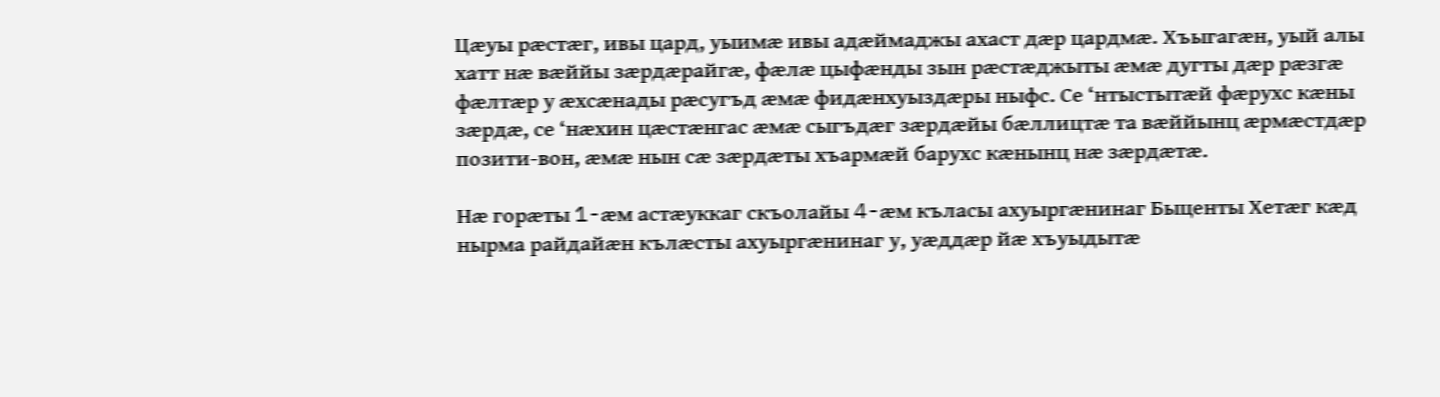Цæуы рæстæг, ивы цард, уыимæ ивы адæймаджы ахаст дæр цардмæ. Хъыгагæн, уый алы хатт нæ вæййы зæрдæрайгæ, фæлæ цыфæнды зын рæстæджыты æмæ дугты дæр рæзгæ фæлтæр у æхсæнады рæсугъд æмæ фидæнхуыздæры ныфс. Се ‘нтыстытæй фæрухс кæны зæрдæ, се ‘нæхин цæстæнгас æмæ сыгъдæг зæрдæйы бæллицтæ та вæййынц æрмæстдæр позити-вон, æмæ нын сæ зæрдæты хъармæй барухс кæнынц нæ зæрдæтæ.

Нæ горæты 1-æм астæуккаг скъолайы 4-æм къласы ахуыргæнинаг Быценты Хетæг кæд нырма райдайæн кълæсты ахуыргæнинаг у, уæддæр йæ хъуыдытæ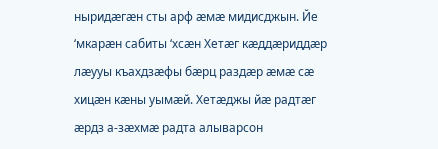ныридæгæн сты арф æмæ мидисджын. Йе ‘мкарæн сабиты ‘хсæн Хетæг кæддæриддæр лæууы къахдзæфы бæрц раздæр æмæ сæ хицæн кæны уымæй. Хетæджы йæ радтæг æрдз а-зæхмæ радта алыварсон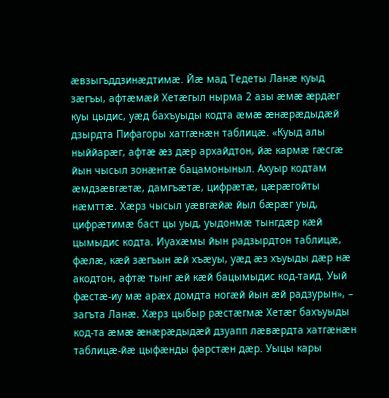æвзыгъддзинæдтимæ. Йæ мад Тедеты Ланæ куыд зæгъы, афтæмæй Хетæгыл нырма 2 азы æмæ æрдæг куы цыдис, уæд бахъуыды кодта æмæ æнæрæдыдæй дзырдта Пифагоры хатгæнæн таблицæ. «Куыд алы ныййарæг, афтæ æз дæр архайдтон, йæ кармæ гæсгæ йын чысыл зонæнтæ бацамоныныл. Ахуыр кодтам æмдзæвгæтæ, дамгъæтæ, цифрæтæ, цæрæгойты нæмттæ. Хæрз чысыл уæвгæйæ йыл бæрæг уыд, цифрæтимæ баст цы уыд, уыдонмæ тынгдæр кæй цымыдис кодта. Иуахæмы йын радзырдтон таблицæ, фæлæ, кæй зæгъын æй хъæуы, уæд æз хъуыды дæр нæ акодтон, афтæ тынг æй кæй бацымыдис код-таид. Уый фæстæ-иу мæ арæх домдта ногæй йын æй радзурын», – загъта Ланæ. Хæрз цыбыр рæстæгмæ Хетæг бахъуыды код-та æмæ æнæрæдыдæй дзуапп лæвæрдта хатгæнæн таблицæ-йæ цыфæнды фарстæн дæр. Уыцы кары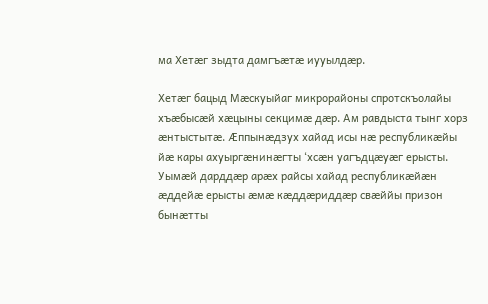ма Хетæг зыдта дамгъæтæ иууылдæр.

Хетæг бацыд Мæскуыйаг микрорайоны спротскъолайы хъæбысæй хæцыны секцимæ дæр. Ам равдыста тынг хорз æнтыстытæ. Æппынæдзух хайад исы нæ республикæйы йæ кары ахуыргæнинæгты ‘хсæн уагъдцæуæг ерысты. Уымæй дарддæр арæх райсы хайад республикæйæн æддейæ ерысты æмæ кæддæриддæр свæййы призон бынæтты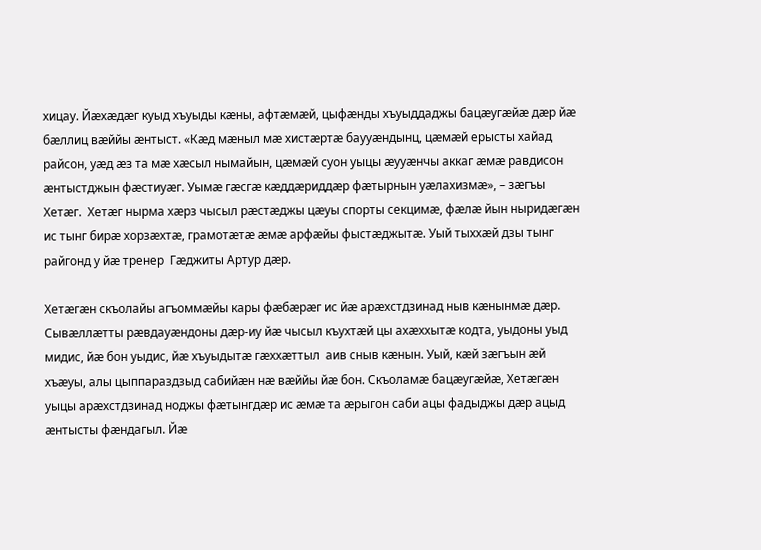хицау. Йæхæдæг куыд хъуыды кæны, афтæмæй, цыфæнды хъуыддаджы бацæугæйæ дæр йæ бæллиц вæййы æнтыст. «Кæд мæныл мæ хистæртæ баууæндынц, цæмæй ерысты хайад райсон, уæд æз та мæ хæсыл нымайын, цæмæй суон уыцы æууæнчы аккаг æмæ равдисон æнтыстджын фæстиуæг. Уымæ гæсгæ кæддæриддæр фæтырнын уæлахизмæ», – зæгъы Хетæг.  Хетæг нырма хæрз чысыл рæстæджы цæуы спорты секцимæ, фæлæ йын ныридæгæн ис тынг бирæ хорзæхтæ, грамотæтæ æмæ арфæйы фыстæджытæ. Уый тыххæй дзы тынг райгонд у йæ тренер  Гæджиты Артур дæр.

Хетæгæн скъолайы агъоммæйы кары фæбæрæг ис йæ арæхстдзинад ныв кæнынмæ дæр. Сывæллæтты рæвдауæндоны дæр-иу йæ чысыл къухтæй цы ахæххытæ кодта, уыдоны уыд мидис, йæ бон уыдис, йæ хъуыдытæ гæххæттыл  аив сныв кæнын. Уый, кæй зæгъын æй хъæуы, алы цыппараздзыд сабийæн нæ вæййы йæ бон. Скъоламæ бацæугæйæ, Хетæгæн уыцы арæхстдзинад ноджы фæтынгдæр ис æмæ та æрыгон саби ацы фадыджы дæр ацыд æнтысты фæндагыл. Йæ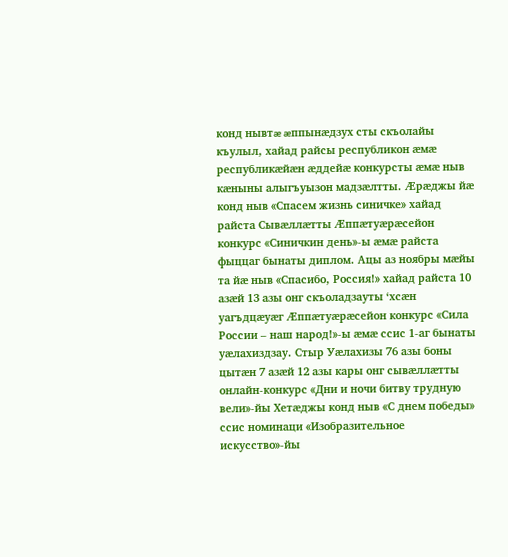конд нывтæ æппынæдзух сты скъолайы къулыл, хайад райсы республикон æмæ республикæйæн æддейæ конкурсты æмæ ныв кæныны алыгъуызон мадзæлтты. Æрæджы йæ конд ныв «Спасем жизнь синичке» хайад райста Сывæллæтты Æппæтуæрæсейон конкурс «Синичкин день»-ы æмæ райста фыццаг бынаты диплом. Ацы аз ноябры мæйы та йæ ныв «Спасибо, Россия!» хайад райста 10 азæй 13 азы онг скъоладзауты ‘хсæн уагъдцæуæг Æппæтуæрæсейон конкурс «Сила России – наш народ!»-ы æмæ ссис 1-аг бынаты уæлахиздзау. Стыр Уæлахизы 76 азы боны цытæн 7 азæй 12 азы кары онг сывæллæтты онлайн-конкурс «Дни и ночи битву трудную вели»-йы Хетæджы конд ныв «С днем победы» ссис номинаци «Изобразительное искусство»-йы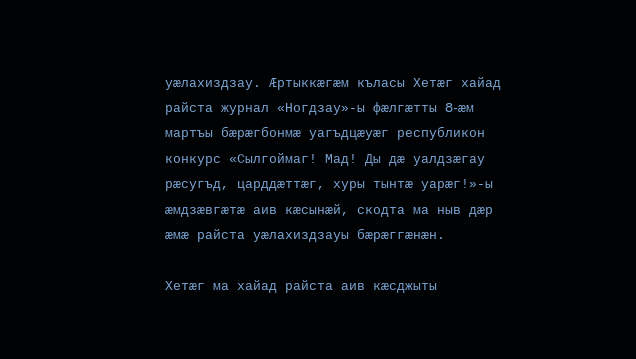уæлахиздзау. Æртыккæгæм къласы Хетæг хайад райста журнал «Ногдзау»-ы фæлгæтты 8-æм мартъы бæрæгбонмæ уагъдцæуæг республикон конкурс «Сылгоймаг! Мад! Ды дæ уалдзæгау рæсугъд, царддæттæг, хуры тынтæ уарæг!»-ы æмдзæвгæтæ аив кæсынæй, скодта ма ныв дæр æмæ райста уæлахиздзауы бæрæггæнæн.

Хетæг ма хайад райста аив кæсджыты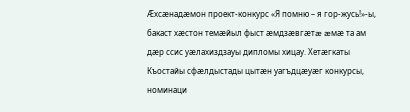Æхсæнадæмон проект-конкурс «Я помню – я гор-жусь!»-ы, бакаст хæстон темæйыл фыст æмдзæвгæтæ æмæ та ам дæр ссис уæлахиздзауы дипломы хицау. Хетæгкаты Къостайы сфæлдыстады цытæн уагъдцæуæг конкурсы, номинаци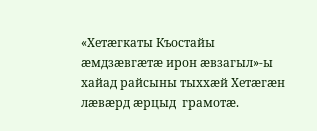«Хетæгкаты Къостайы æмдзæвгæтæ ирон æвзагыл»-ы хайад райсыны тыххæй Хетæгæн лæвæрд æрцыд  грамотæ.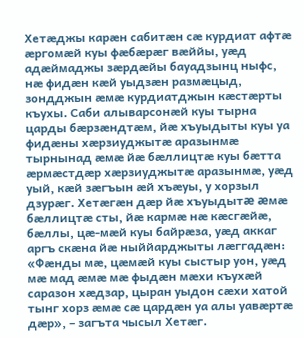Хетæджы карæн сабитæн сæ курдиат афтæ æргомæй куы фæбæрæг вæййы, уæд адæймаджы зæрдæйы бауадзынц ныфс, нæ фидæн кæй уыдзæн размæцыд, зондджын æмæ курдиатджын кæстæрты къухы. Саби алыварсонæй куы тырна царды бæрзæндтæм, йæ хъуыдыты куы уа фидæны хæрзиуджытæ аразынмæ тырнынад æмæ йæ бæллицтæ куы бæтта æрмæстдæр хæрзиуджытæ аразынмæ, уæд уый, кæй зæгъын æй хъæуы, у хорзыл дзурæг. Хетæгæн дæр йæ хъуыдытæ æмæ бæллицтæ сты, йæ кармæ нæ кæсгæйæ, бæллы, цæ-мæй куы байрæза, уæд аккаг аргъ скæна йæ ныййарджыты лæггадæн: «Фæнды мæ, цæмæй куы сыстыр уон, уæд мæ мад æмæ мæ фыдæн мæхи къухæй саразон хæдзар, цыран уыдон сæхи хатой тынг хорз æмæ сæ цардæн уа алы уавæртæ дæр», – загъта чысыл Хетæг.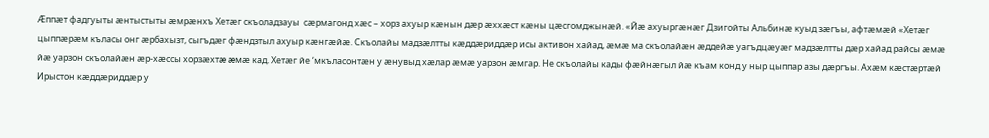Æппæт фадгуыты æнтыстыты æмрæнхъ Хетæг скъоладзауы  сæрмагонд хæс – хорз ахуыр кæнын дæр æххæст кæны цæсгомджынæй. «Йæ ахуыргæнæг Дзигойты Альбинæ куыд зæгъы, афтæмæй «Хетæг цыппæрæм къласы онг æрбахызт, сыгъдæг фæндзтыл ахуыр кæнгæйæ. Скъолайы мадзæлтты кæддæриддæр исы активон хайад, æмæ ма скъолайæн æддейæ уагъдцæуæг мадзæлтты дæр хайад райсы æмæ йæ уарзон скъолайæн æр-хæссы хорзæхтæ æмæ кад. Хетæг йе ‘мкъласонтæн у æнувыд хæлар æмæ уарзон æмгар. Не скъолайы кады фæйнæгыл йæ къам конд у ныр цыппар азы дæргъы. Ахæм кæстæртæй Ирыстон кæддæриддæр у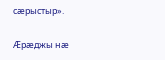сæрыстыр».

Æрæджы нæ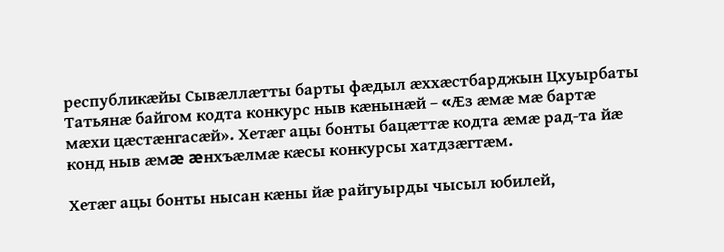республикæйы Сывæллæтты барты фæдыл æххæстбарджын Цхуырбаты Татьянæ байгом кодта конкурс ныв кæнынæй – «Æз æмæ мæ бартæ мæхи цæстæнгасæй». Хетæг ацы бонты бацæттæ кодта æмæ рад-та йæ конд ныв æмæ æнхъæлмæ кæсы конкурсы хатдзæгтæм.

Хетæг ацы бонты нысан кæны йæ райгуырды чысыл юбилей,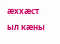æххæст ыл кæны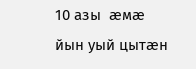10 азы  æмæ йын уый цытæн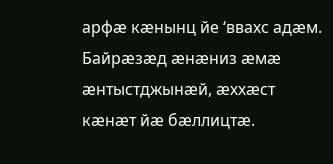арфæ кæнынц йе ‘ввахс адæм. Байрæзæд æнæниз æмæ æнтыстджынæй, æххæст кæнæт йæ бæллицтæ.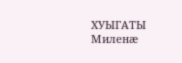ХУЫГАТЫ Миленæ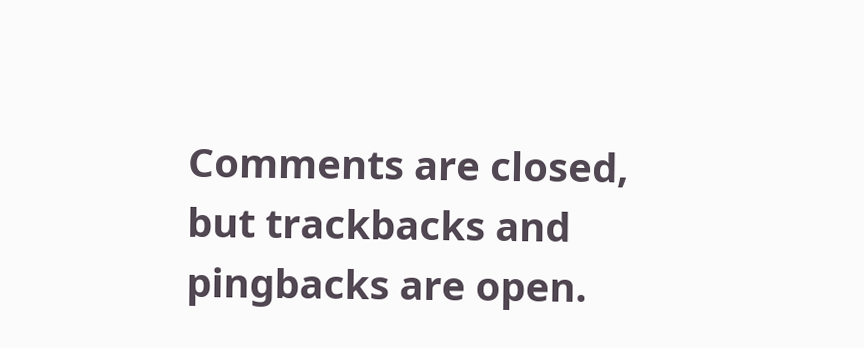Comments are closed, but trackbacks and pingbacks are open.